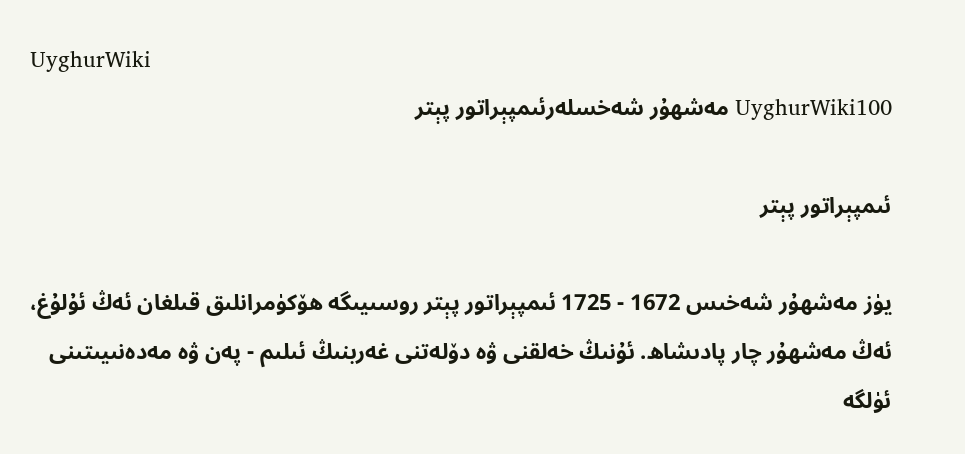UyghurWiki
UyghurWiki100 مەشھۇر شەخسلەرئىمپېراتور پېتر

ئىمپېراتور پېتر

يۈز مەشھۇر شەخىس 1672 - 1725 ئىمپېراتور پېتر روسىيىگە ھۆكۈمرانلىق قىلغان ئەڭ ئۇلۇغ، ئەڭ مەشھۇر چار پادىشاھ. ئۇنىڭ خەلقنى ۋە دۆلەتنى غەربنىڭ ئىلىم - پەن ۋە مەدەنىيىتىنى ئۈلگە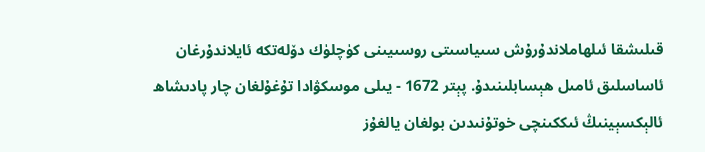قىلىشقا ئىلھاملاندۇرۇش سىياسىتى روسىيىنى كۈچلۈك دۆلەتكە ئايلاندۇرغان ئاساسلىق ئامىل ھېسابلىنىدۇ. پېتر 1672 - يىلى موسكۋادا تۇغۇلغان چار پادىشاھ ئالېكسېينىڭ ئىككىنچى خوتۇنىدىن بولغان يالغۇز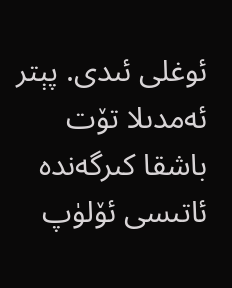ئوغلى ئىدى. پېتر ئەمدىلا تۆت باشقا كىرگەندە ئاتىسى ئۆلۈپ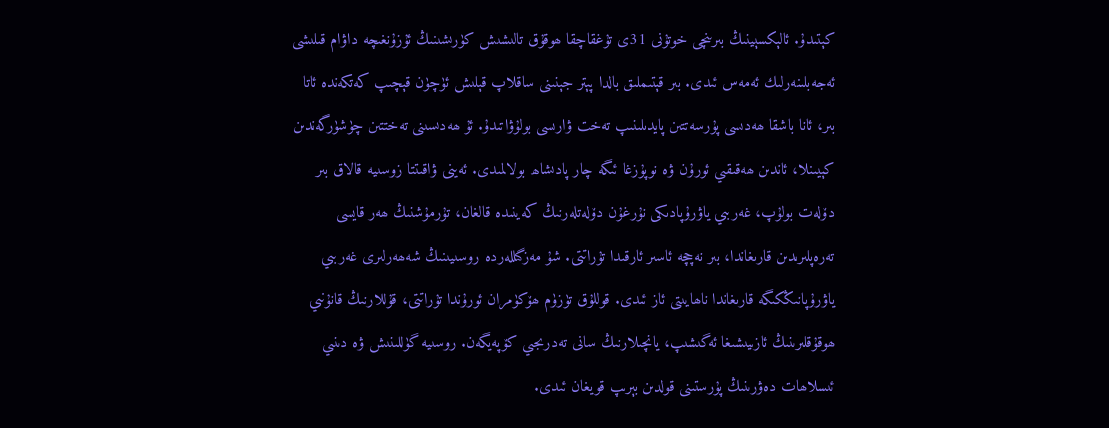كېتىدۇ. ئالېكسېينىڭ بىرىنچى خوتۇنى 31ى تۇغقاچقا ھوقۇق تالىشىش كۈرىشىنىڭ ئۇزۇنغىچە داۋام قىلىشى ئەجەبلىنەرلىك ئەمەس ئىدى. بىر قېتىملىق بالدا پېتر جېنىنى ساقلاپ قېلىش ئۈچۈن قېچىپ كەتكەندە ئاتا بىر، ئانا باشقا ھەدىسى پۇرسەتتىن پايدىلىنىپ تەخت ۋارىسى بولۇۋاتىدۇ. ئۇ ھەدىسىنى تەختتىن چۈشۈرگەندىن كېيىنلا، ئاندىن ھەقىقىي ئورۇن ۋە نوپۇزغا ئىگە چار پادىشاھ بولالمىدى. ئەينى ۋاقىتتا زوسىيە قالاق بىر دۆلەت بولۇپ، غەربىي ياۋرۇپادىكى نۇرغۇن دۆلەتلەرنىڭ كەينىدە قالغان، تۇرمۇشنىڭ ھەر قايسى تەرەپلىرىدىن قارىغاندا، بىر نەچچە ئاسىر ئارقىدا تۇراتتى. شۇ مەزگىللەردە روسىيىنىڭ شەھەرلىرى غەربىي ياۋرۇپانىڭكىگە قارىغاندا ناھايىتى ئاز ئىدى. قوللۇق تۈزۈم ھۆكۈمران ئورۇندا تۇراتتى، قۇللارنىڭ قانۇنىي ھوقۇقلىرىنىڭ ئازىيىشىغا ئەگىشىپ، يانچىلارنىڭ سانى تەدرىجىي كۆپەيگەن. روسىيە گۈللىنىش ۋە دىنىي ئىسلاھات دەۋرىنىڭ پۇرستىنى قولدىن بېرىپ قويغان ئىدى.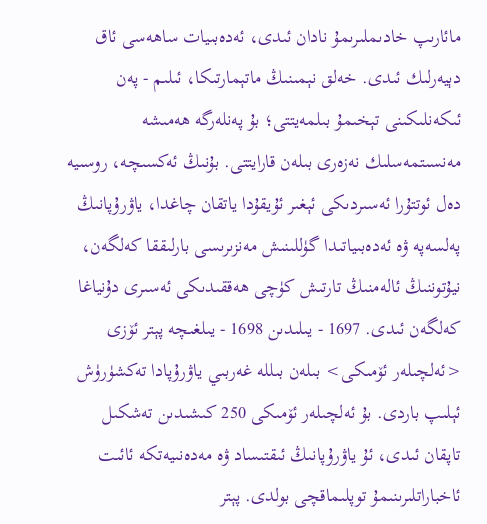مائارىپ خادىملىرىمۇ نادان ئىدى، ئەدەبىيات ساھەسى ئاق دېيەرلىك ئىدى. خەلق نېمىنىڭ ماتېمارتىكا، ئىلىم - پەن ئىكەنلىكىنى تېخىمۇ بىلمەيتتى؛ بۇ پەنلەرگە ھەمىشە مەنسىتمەسلىك نەزەرى بىلەن قارايتتى. بۇنىڭ ئەكسىچە، روسىيە دەل ئوتتۇرا ئەسىردىكى ئېغىر ئۇيقۇدا ياتقان چاغدا، ياۋرۇپانىڭ پەلسەپە ۋە ئەدەبىياتىدا گۈللىنىش مەنزىرىسى بارلىققا كەلگەن، نيۇتوننىڭ ئالەمنىڭ تارتىش كۈچى ھەققىدىكى ئەسىرى دۇنياغا كەلگەن ئىدى. 1697 - يىلىدىن 1698 - يىلغىچە پېتر ئۆزى <ئەلچىلەر ئۆمىكى> بىلەن بىللە غەربىي ياۋرۇپادا تەكشۈرۈش ئېلىپ باردى. بۇ ئەلچىلەر ئۆمىكى 250 كىشىدىن تەشكىل تاپقان ئىدى، ئۇ ياۋرۇپانىڭ ئىقتىساد ۋە مەدەنىيەتكە ئائىت ئاخباراتلىرىنىمۇ توپلىماقچى بولدى. پېتر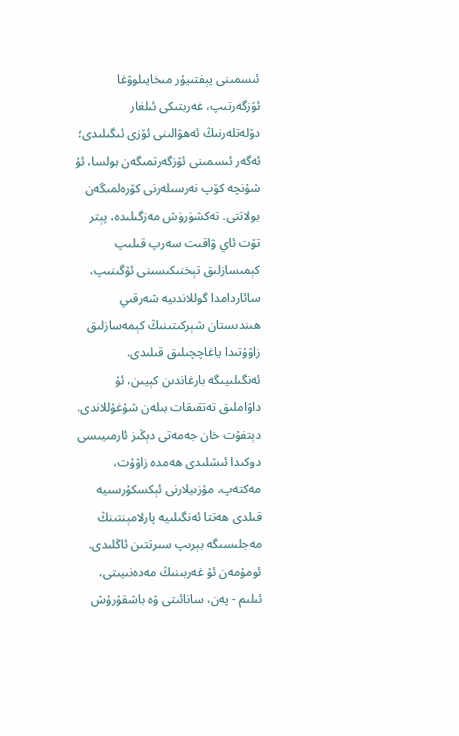ئىسمىنى يېفتىيۇر مىخايىلوۋغا ئۆزگەرتىپ، غەربتىكى ئىلغار دۆلەتلەرنىڭ ئەھۋالىنى ئۆزى ئىگىلىدى؛ ئەگەر ئىسمىنى ئۆزگەرتمىگەن بولسا، ئۇ شۇنچە كۆپ نەرسىلەرنى كۆرەلمىگەن بولاتتى. تەكشۈرۈش مەزگىلىدە، پېتر تۆت ئاي ۋاقىت سەرپ قىلىپ كېمىسازلىق تېخنىكىسىنى ئۆگىنىپ، سائاردامدا گوللاندىيە شەرقىي ھىندىستان شېركىتىنىڭ كېمەسازلىق زاۋۇتىدا ياغاچچىلىق قىلىدى. ئەنگىلىيىگە بارغاندىن كېيىن، ئۇ داۋاملىق تەتقىقات بىلەن شۇغۇللاندى. دېتفۇت خان جەمەتى دېڭىز ئارمىيىسى دوكىدا ئىشلىدى ھەمدە زاۋۇت، مەكتەپ، مۇزىيلارنى ئېكسكۇرسىيە قىلدى ھەتتا ئەنگىلىيە پارلامېنتىنڭ مەجلىسىگە بېرىپ سىرتتىن ئاڭلىدى. ئومۇمەن ئۇ غەربىنىڭ مەدەنىيىتى، ئىلىم - پەن، سانائىتى ۋە باشقۇرۇش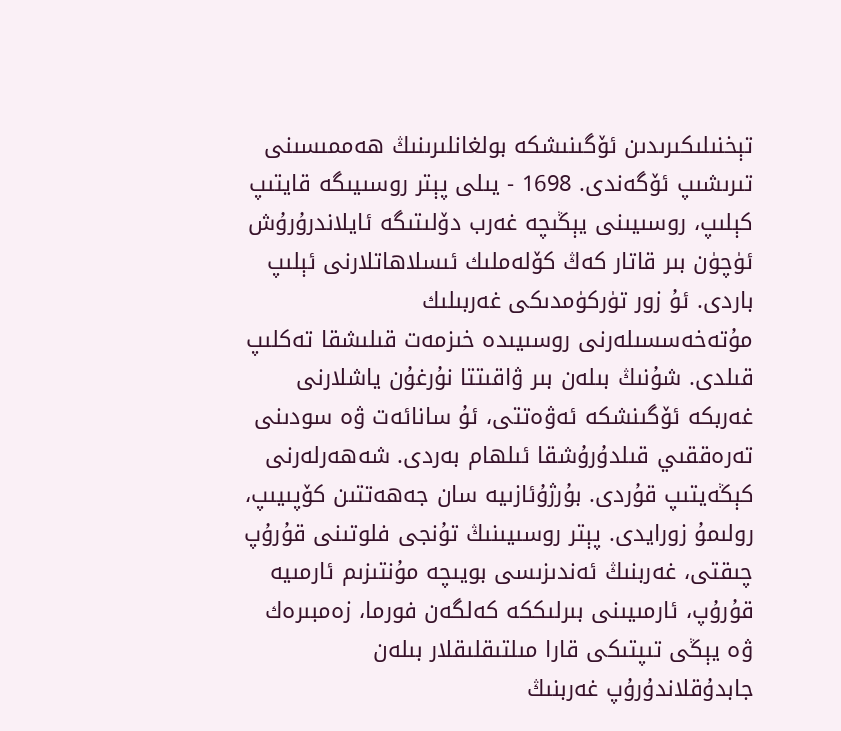تېخنىلىكىرىدىن ئۆگىنىشكە بولغانلىرىنىڭ ھەممىسىنى تىرىشىپ ئۆگەندى. 1698 - يىلى پېتر روسىيىگە قايتىپ كېلىپ، روسىيىنى يېڭىچە غەرب دۆلىتىگە ئايلاندرۇرۇش ئۈچۈن بىر قاتار كەڭ كۆلەملىك ئىسلاھاتلارنى ئېلىپ باردى. ئۇ زور تۈركۈمدىكى غەربىلىك مۇتەخەسسىلەرنى روسىيىدە خىزمەت قىلىشقا تەكلىپ قىلدى. شۇنىڭ بىلەن بىر ۋاقىتتا نۇرغۇن ياشلارنى غەربكە ئۆگىنشكە ئەۋەتتى، ئۇ سانائەت ۋە سودىنى تەرەققىي قىلدۇرۇشقا ئىلھام بەردى. شەھەرلەرنى كېڭەيتىپ قۇردى. بۇرژۇئازىيە سان جەھەتتىن كۆپىيىپ، رولىمۇ زورايدى. پېتر روسىيىنىڭ تۇنجى فلوتىنى قۇرۇپ چىقتى، غەربنىڭ ئەندىزىسى بويىچە مۇنتىزىم ئارمىيە قۇرۇپ، ئارمىيىنى بىرلىككە كەلگەن فورما، زەمبىرەك ۋە يېڭى تىپتىكى قارا مىلتىقلىقلار بىلەن جابدۇقلاندۇرۇپ غەربنىڭ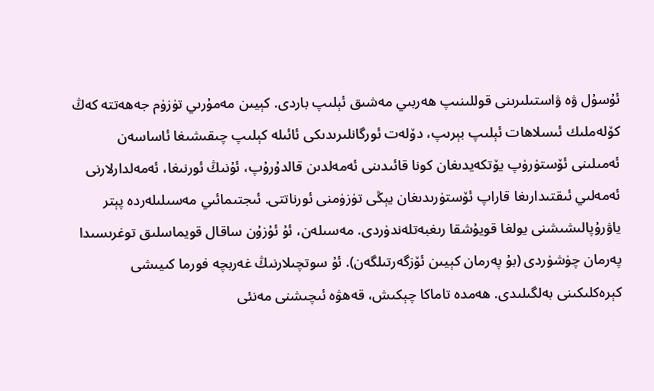ئۇسۇل ۋە ۋاستىلىرىنى قوللىنىپ ھەربىي مەشىق ئېلىپ باردى. كېيىن مەمۇرىي تۈزۈم جەھەتتە كەڭ كۆلەملىك ئىسلاھات ئېلىپ بېرىپ، دۆلەت ئورگانلىرىدىكى ئائىلە كېلىپ چىقىشىغا ئاساسەن ئەمىلىنى ئۆستۈرۈپ يۆتكەيدىغان كونا قائىدىنى ئەمەلدىن قالدۇرۇپ، ئۇنىڭ ئورنىغا، ئەمەلدارلارنى ئەمەلىي ئىقتىدارىغا قاراپ ئۆستۈرىدىغان يېڭى تۈزۈمنى ئورناتتى. ئىجتىمائىي مەسىلىلەردە پېتر ياۋرۇپالىشىشنى يولغا قويۇشقا رىغبەتلەندۈردى. مەسىلەن، ئۇ ئۇزۇن ساقال قويماسلىق توغرىسىدا پەرمان چۈشۈردى (بۇ پەرمان كېيىن ئۆزگەرتىلگەن). ئۇ سوتچىلارنىڭ غەربچە فورما كىيىشى كېرەكلىكىنى بەلگىلىدى. ھەمدە تاماكا چېكىش، قەھۋە ئىچىشنى مەنئى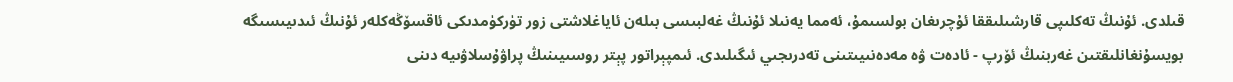قىلدى. ئۇنىڭ تەكلىپى قارشىلىققا ئۇچرىغان بولسىمۇ، ئەمما يەنىلا ئۇنىڭ غەلبىسى بىلەن ئاياغلاشتى زور تۈركۈمدىكى ئاقسۆڭەكلەر ئۇنىڭ ئىدىيىسىگە بويسۇنغانلىقتىن غەربنىڭ ئۆرپ - ئادەت ۋە مەدەنىيىتىنى تەدرىجىي ئىگىلىدى. ئىمپېراتور پېتر روسىيىنىڭ پراۋۇسلاۋىيە دىنى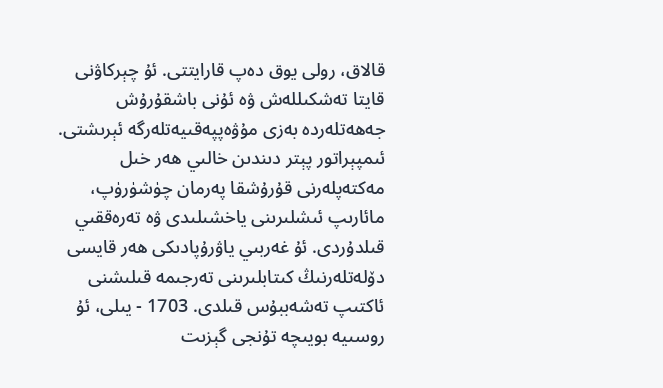قالاق، رولى يوق دەپ قارايتتى. ئۇ چېركاۋنى قايتا تەشكىللەش ۋە ئۇنى باشقۇرۇش جەھەتلەردە بەزى مۇۋەپپەقىيەتلەرگە ئېرىشتى. ئىمپېراتور پېتر دىندىن خالىي ھەر خىل مەكتەپلەرنى قۇرۇشقا پەرمان چۈشۈرۈپ، مائارىپ ئىشلىرىنى ياخشىلىدى ۋە تەرەققىي قىلدۇردى. ئۇ غەربىي ياۋرۇپادىكى ھەر قايسى دۆلەتلەرنىڭ كىتابلىرىنى تەرجىمە قىلىشنى ئاكتىپ تەشەببۇس قىلدى. 1703 - يىلى، ئۇ روسىيە بويىچە تۇنجى گېزىت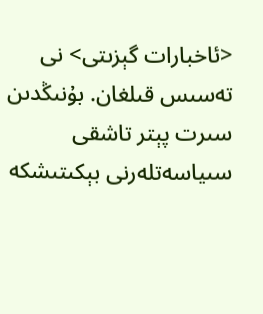<ئاخبارات گېزىتى> نى تەسىس قىلغان. بۇنىڭدىن سىرت پېتر تاشقى سىياسەتلەرنى بېكىتىشكە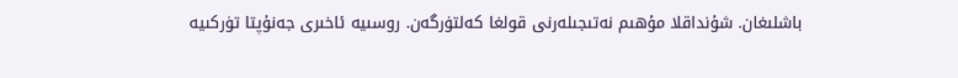باشلىغان. شۇنداقلا مۇھىم نەتىجىلەرنى قولغا كەلتۈرگەن. روسىيە ئاخىرى جەنۇپتا تۈركىيە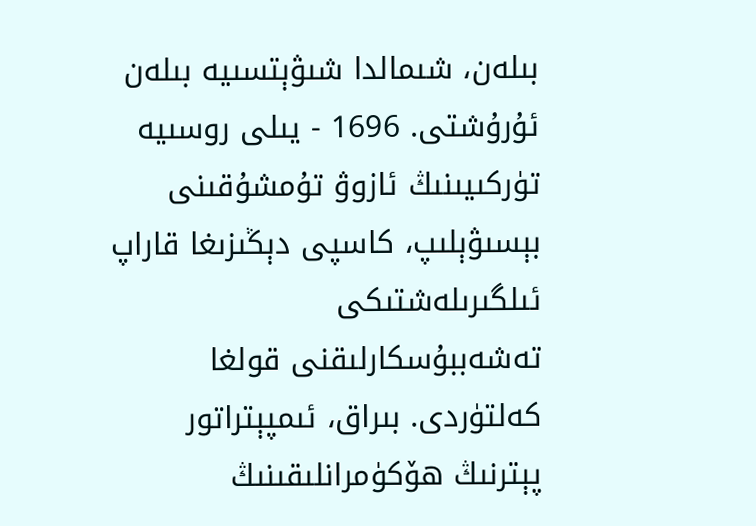بىلەن، شىمالدا شىۋېتسىيە بىلەن ئۇرۇشتى. 1696 - يىلى روسىيە تۈركىيىنىڭ ئازوۋ تۇمشۇقىنى بېسىۋېلىپ، كاسپى دېڭىزىغا قاراپ ئىلگىرىلەشتىكى تەشەببۇسكارلىقنى قولغا كەلتۈردى. بىراق، ئىمپېتراتور پېترنىڭ ھۆكۈمرانلىقىنىڭ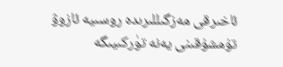ئاخىرقى مەزگىللىرىدە روسىيە ئازوۋ تۇمشۇقىنى يەنە تۈركىيىگە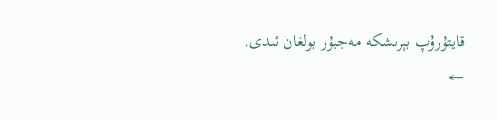قايتۇرۇپ بېرىشكە مەجبۇر بولغان ئىدى.
←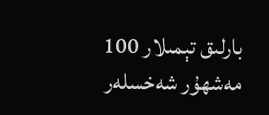بارلىق تېمىلار 100 مەشھۇر شەخسلەر